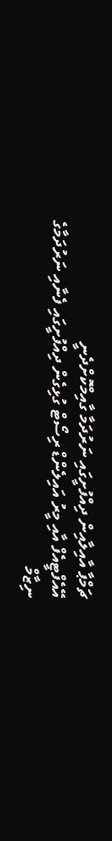ޗަމްޕާ އާއިލާއިން ދިއްފުށީގައި ނަރުދަމާ ގާއިމްކޮށްދެނީ
އޭއެފްޓީއެފް އާއި މީރު އައިލެންޑް ރިސޯޓް ގުޅިގެން ދިއްފުށީގައި ފެނާއި ނަރުދަމާގެ ނިޒާމް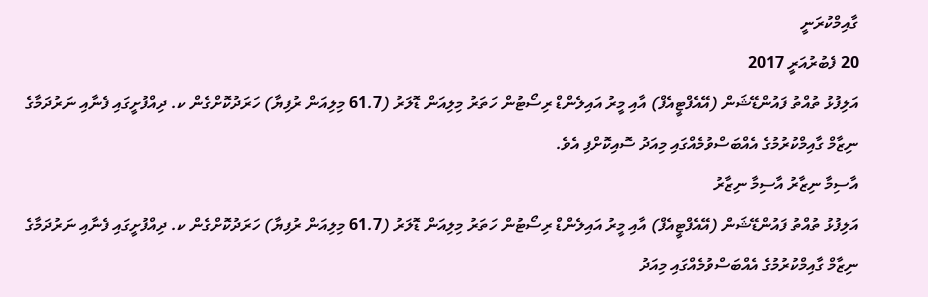ގާއިމްކުރަނީ
20 ފެބުރުއަރީ 2017
އަލިފުޅު ތުއްތު ފައުންޑޭޝަން (އޭއެފްޓީއެފް) އާއި މީރު އައިލެންޑް ރިސޯޓުން ހަތަރު މިލިއަން ޑޮލަރު (61.7 މިލިއަން ރުފިޔާ) ހަރަދުކޮށްގެން ކ. ދިއްފުށީގައި ފެނާއި ނަރުދަމާގެ ނިޒާމް ގާއިމްކުރުމުގެ އެއްބަސްވުމެއްގައި މިއަދު ސޮއިކޮށްފި އެވެ.
އާސިމާ ނިޒާރު އާސިމާ ނިޒާރު
އަލިފުޅު ތުއްތު ފައުންޑޭޝަން (އޭއެފްޓީއެފް) އާއި މީރު އައިލެންޑް ރިސޯޓުން ހަތަރު މިލިއަން ޑޮލަރު (61.7 މިލިއަން ރުފިޔާ) ހަރަދުކޮށްގެން ކ. ދިއްފުށީގައި ފެނާއި ނަރުދަމާގެ ނިޒާމް ގާއިމްކުރުމުގެ އެއްބަސްވުމެއްގައި މިއަދު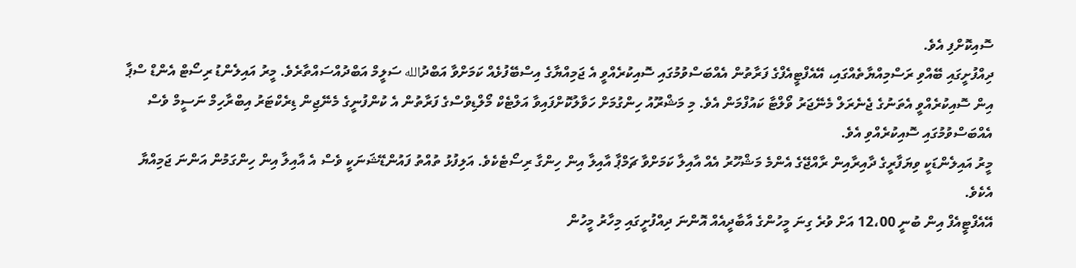ސޮއިކޮށްފި އެވެ.
ދިއްފުށީގައި ބޭއްވި ރަސްމިއްޔާތެއްގައި، އޭއެފްޓީއެފްގެ ފަރާތުން އެއްބަސްވުމުގައި ސޮއިކުރެއްވީ އެ ޖަމިއްޔާގެ އިސްބޭފުޅެއް ކަމަށްވާ އަބްދުالله ސަލީމް އަބްދުއްސައްތާރެވެ. މީރު އައިލެންޑު ރިސޯޓް އެންޑް ސްޕާ އިން ސޮއިކުރެއްވީ އެތަނުގެ ޖެނެރަލް މެނޭޖަރު ވޯލްޓާ ކައުފްމަން އެވެ. މި މަޝްރޫއު ހިންގުމަށް ހަވާލުކޮށްފައިވާ އަލްޓެކް މޯލްޑިވްސްގެ ފަރާތުން އެ ކުންފުނީގެ މެނޭޖިން ޑިރެކްޓަރު އިބްރާހިމް ނަސީމް ވެސް އެއްބަސްވުމުގައި ސޮއިކުރެއްވި އެވެ.
މީރު އައިލެންޑަކީ ވިޔަފާރީގެ ދާއިރާއިން ރާއްޖޭގެ އެންމެ މަޝްހޫރު އެއް އާއިލާ ކަމަށްވާ ޗަމްޕާ އާއިލާ އިން ހިންގާ ރިސޯޓެކެވެ. އަލިފުޅު ތުއްތު ފައުންޑޭޝަނަކީ ވެސް އެ އާއިލާ އިން ހިންގަމުން އަންނަ ޖަމިއްޔާ އެކެވެ.
އޭއެފްޓީއެފް އިން ބުނީ 12،00 އަށް ވުރެ ގިނަ މީހުންގެ އާބާދީއެއް އޮންނަ ދިއްފުށީގައި މިހާރު މީހުން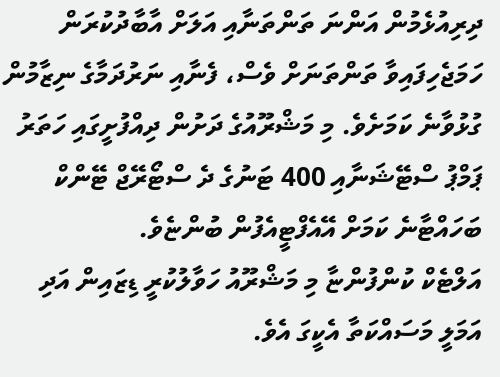ދިރިއުޅެމުން އަންނަ ތަންތަނާއި އަލަށް އާބާދުކުރަން ހަމަޖެހިފައިވާ ތަންތަނަށް ވެސް، ފެނާއި ނަރުދަމާގެ ނިޒާމުން ގުޅުވާނެ ކަމަށެވެ. މި މަޝްރޫއުގެ ދަށުން ދިއްފުށީގައި ހަތަރު ޕަމްޕު ސްޓޭޝަނާއި 400 ޓަނުގެ ދެ ސްޓޯރޭޖް ޓޭންކް ބަހައްޓާނެ ކަމަށް އޭއެފްޓީއެފުން ބުންޏެވެ.
އަލްޓެކް ކުންފުންޏާ މި މަޝްރޫއު ހަވާލުކުރީ ޑިޒައިން އަދި އަމަލީ މަސައްކަތާ އެކީގަ އެވެ.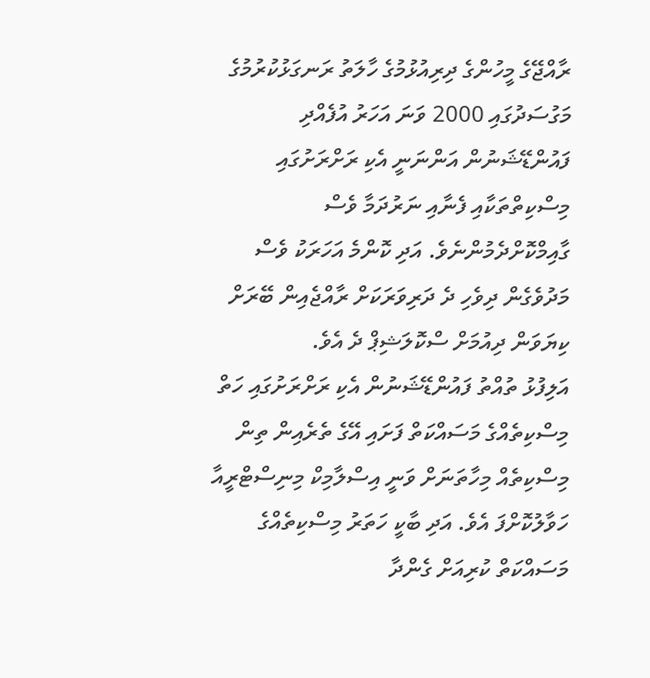ރާއްޖޭގެ މީހުންގެ ދިރިއުޅުމުގެ ހާލަތު ރަނގަޅުކުރުމުގެ މަގުސަދުގައި 2000 ވަނަ އަހަރު އުފެއްދި ފައުންޑޭޝަނުން އަންނަނީ އެކި ރަށްރަށުގައި މިސްކިތްތަކާއި ފެނާއި ނަރުދަމާ ވެސް ގާއިމްކޮށްދެމުންނެވެ. އަދި ކޮންމެ އަހަރަކު ވެސް މަދުވެގެން ދިވެހި ދެ ދަރިވަރަކަށް ރާއްޖެއިން ބޭރަށް ކިޔަވަން ދިއުމަށް ސްކޮލަޝިޕް ދެ އެވެ.
އަލިފުޅު ތުއްތު ފައުންޑޭޝަނުން އެކި ރަށްރަށުގައި ހަތް މިސްކިތެއްގެ މަސައްކަތް ފަށައި އޭގެ ތެރެއިން ތިން މިސްކިތެއް މިހާތަނަށް ވަނީ އިސްލާމިކް މިނިސްޓްރީއާ ހަވާލުކޮށްފަ އެވެ. އަދި ބާކީ ހަތަރު މިސްކިތެއްގެ މަސައްކަތް ކުރިއަށް ގެންދާ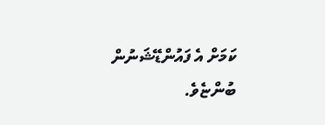ކަމަށް އެ ފައުންޑޭޝަނުން ބުންޏެވެ.